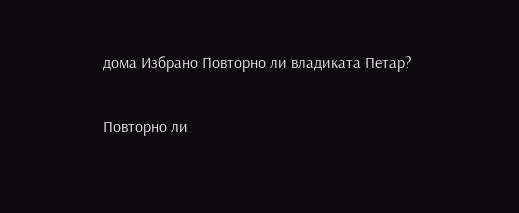дома Избрано Повторно ли владиката Петар?

Повторно ли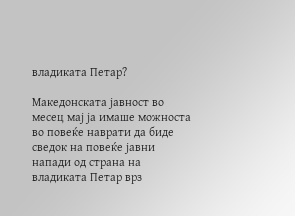владиката Петар?

Македонската јавност во месец мај ја имаше можноста во повеќе наврати да биде сведок на повеќе јавни напади од страна на владиката Петар врз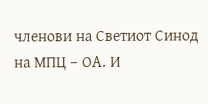членови на Светиот Синод на МПЦ – ОА. И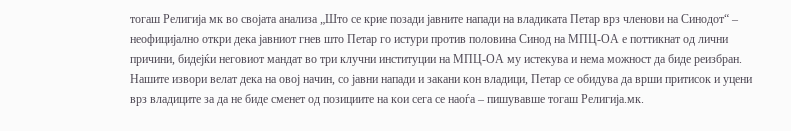тогаш Религија мк во својата анализа „Што се крие позади јавните напади на владиката Петар врз членови на Синодот“ – неофицијално откри дека јавниот гнев што Петар го истури против половина Синод на МПЦ-ОА е поттикнат од лични причини, бидејќи неговиот мандат во три клучни институции на МПЦ-ОА му истекува и нема можност да биде реизбран. Нашите извори велат дека на овој начин, со јавни напади и закани кон владици, Петар се обидува да врши притисок и уцени врз владиците за да не биде сменет од позициите на кои сега се наоѓа – пишувавше тогаш Религија.мк.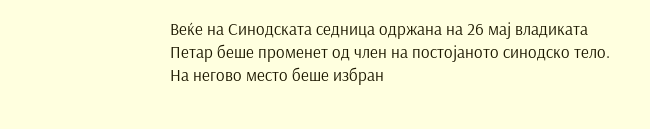Веќе на Синодската седница одржана на 26 мај владиката Петар беше променет од член на постојаното синодско тело. На негово место беше избран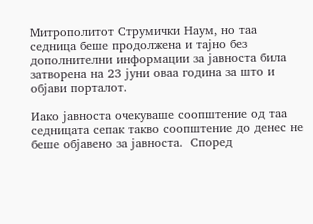Митрополитот Струмички Наум, но таа седница беше продолжена и тајно без дополнителни информации за јавноста била затворена на 23 јуни оваа година за што и објави порталот.

Иако јавноста очекуваше соопштение од таа седницата сепак такво соопштение до денес не беше објавено за јавноста.  Според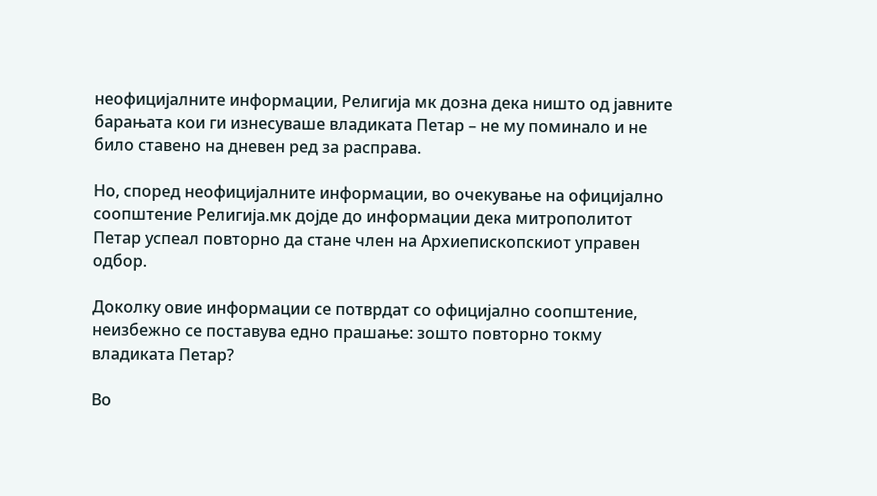неофицијалните информации, Религија мк дозна дека ништо од јавните барањата кои ги изнесуваше владиката Петар – не му поминало и не било ставено на дневен ред за расправа.

Но, според неофицијалните информации, во очекување на официјално соопштение Религија.мк дојде до информации дека митрополитот Петар успеал повторно да стане член на Архиепископскиот управен одбор.

Доколку овие информации се потврдат со официјално соопштение, неизбежно се поставува едно прашање: зошто повторно токму владиката Петар?

Во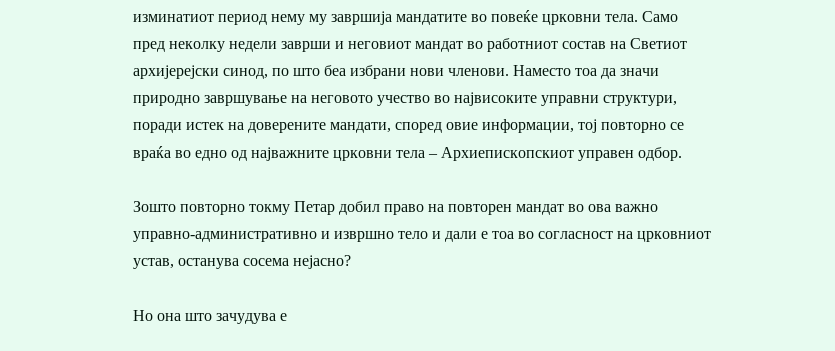изминатиот период нему му завршија мандатите во повеќе црковни тела. Само пред неколку недели заврши и неговиот мандат во работниот состав на Светиот архијерејски синод, по што беа избрани нови членови. Наместо тоа да значи природно завршување на неговото учество во највисоките управни структури, поради истек на доверените мандати, според овие информации, тој повторно се враќа во едно од најважните црковни тела – Архиепископскиот управен одбор.

Зошто повторно токму Петар добил право на повторен мандат во ова важно управно-административно и извршно тело и дали е тоа во согласност на црковниот устав, останува сосема нејасно?

Но она што зачудува е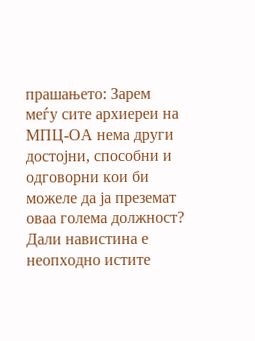прашањето: Зарем меѓу сите архиереи на МПЦ-ОА нема други достојни, способни и одговорни кои би можеле да ја преземат оваа голема должност? Дали навистина е неопходно истите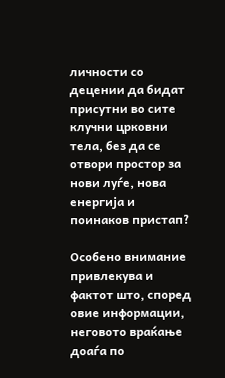личности со децении да бидат присутни во сите клучни црковни тела, без да се отвори простор за нови луѓе, нова енергија и поинаков пристап?

Особено внимание привлекува и фактот што, според овие информации, неговото враќање доаѓа по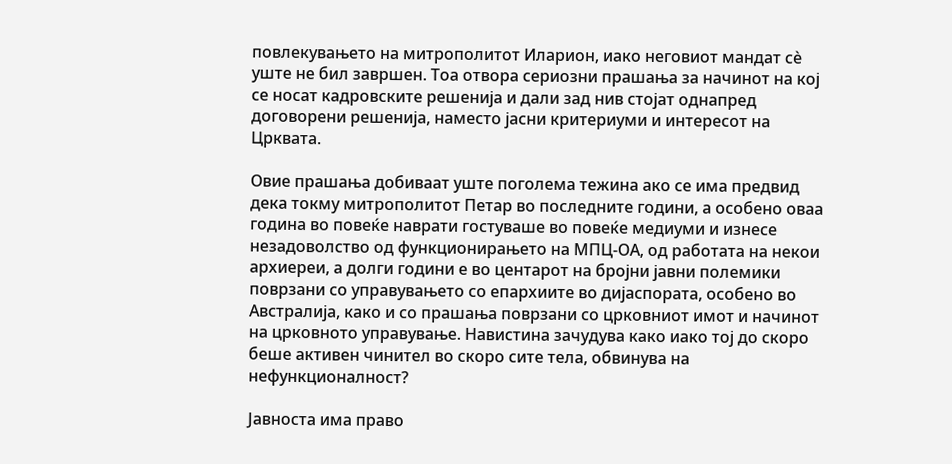повлекувањето на митрополитот Иларион, иако неговиот мандат сè уште не бил завршен. Тоа отвора сериозни прашања за начинот на кој се носат кадровските решенија и дали зад нив стојат однапред договорени решенија, наместо јасни критериуми и интересот на Црквата.

Овие прашања добиваат уште поголема тежина ако се има предвид дека токму митрополитот Петар во последните години, а особено оваа година во повеќе наврати гостуваше во повеќе медиуми и изнесе незадоволство од функционирањето на МПЦ-ОА, од работата на некои архиереи, а долги години е во центарот на бројни јавни полемики поврзани со управувањето со епархиите во дијаспората, особено во Австралија, како и со прашања поврзани со црковниот имот и начинот на црковното управување. Навистина зачудува како иако тој до скоро беше активен чинител во скоро сите тела, обвинува на нефункционалност?

Јавноста има право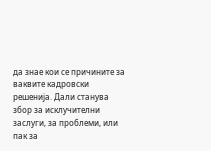да знае кои се причините за ваквите кадровски решенија. Дали станува збор за исклучителни заслуги, за проблеми, или пак за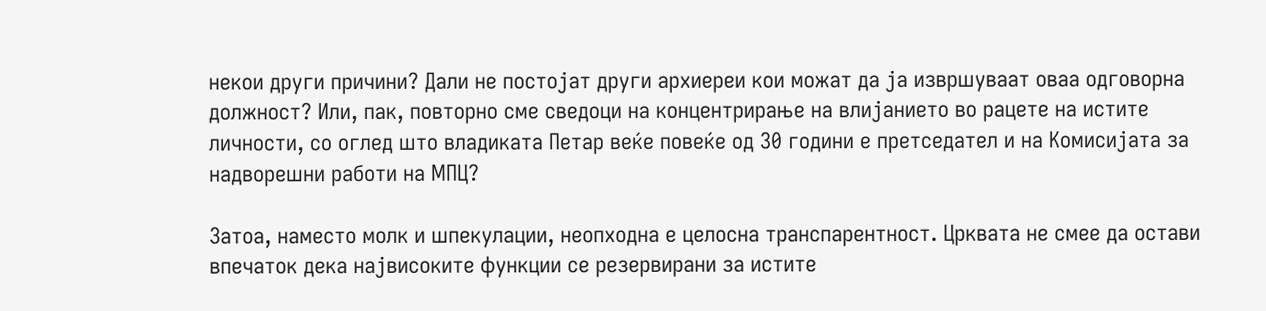некои други причини? Дали не постојат други архиереи кои можат да ја извршуваат оваа одговорна должност? Или, пак, повторно сме сведоци на концентрирање на влијанието во рацете на истите личности, со оглед што владиката Петар веќе повеќе од 30 години е претседател и на Комисијата за надворешни работи на МПЦ?

Затоа, наместо молк и шпекулации, неопходна е целосна транспарентност. Црквата не смее да остави впечаток дека највисоките функции се резервирани за истите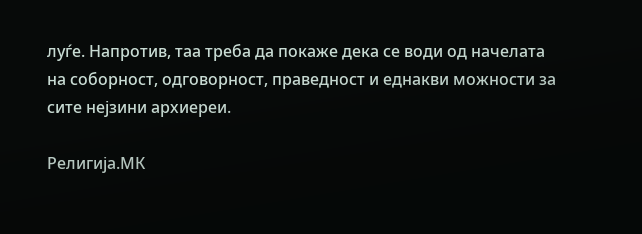луѓе. Напротив, таа треба да покаже дека се води од начелата на соборност, одговорност, праведност и еднакви можности за сите нејзини архиереи.

Религија.МК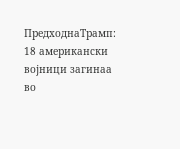ПредходнаТрамп: 18 американски војници загинаа во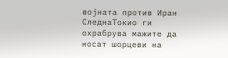војната против Иран
СледнаТокио ги охрабрува мажите да носат шорцеви на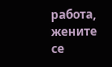работа, жените се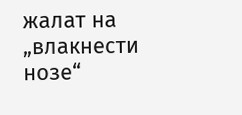жалат на „влакнести нозе“